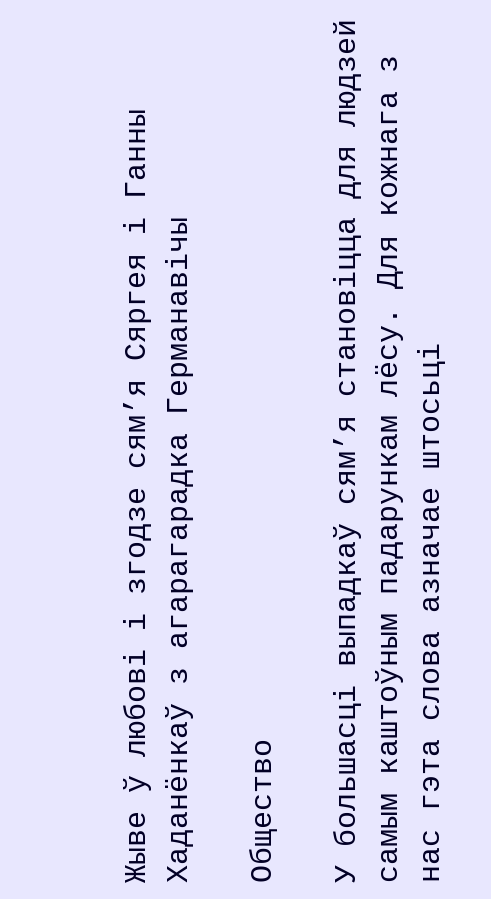Жыве ў любові і згодзе сям’я Сяргея і Ганны Хаданёнкаў з агарагарадка Германавічы

Общество

У большасці выпадкаў сям’я становіцца для людзей самым каштоўным падарункам лёсу. Для кожнага з нас гэта слова азначае штосьці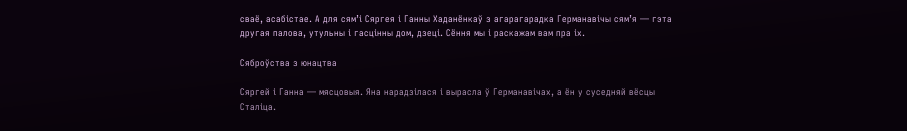сваё, асабістае. А для сям’і Сяргея і Ганны Хаданёнкаў з агарагарадка Германавічы сям’я — гэта другая палова, утульны і гасцінны дом, дзеці. Сёння мы і раскажам вам пра іх.

Сяброўства з юнацтва

Сяргей і Ганна — мясцовыя. Яна нарадзілася і вырасла ў Германавічах, а ён у суседняй вёсцы Сталіца.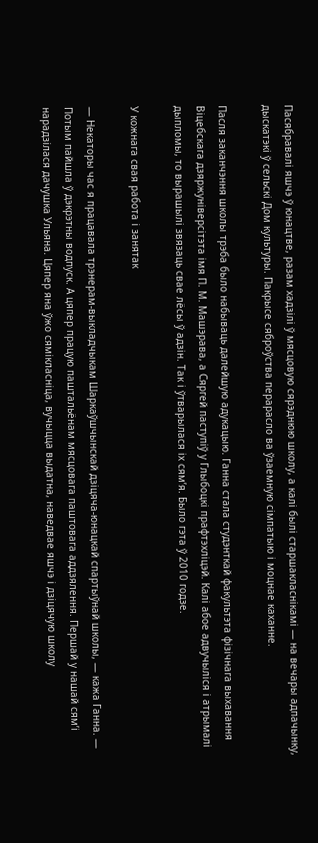Пасябравалі яшчэ ў юнацтве, разам хадзілі ў мясцовую сярэднюю школу, а калі былі старшакласнікамі — на вечары адпачынку, дыскатэкі ў сельскі Дом культуры. Пакрысе сяброўства перарасло ва ўзаемную сімпатыю і моцнае каханне.

Пасля заканчэння школы трэба было набываць далейшую адукацыю. Ганна стала студэнткай факультэта фізічнага выхавання Віцебскага дзяржуніверсітэта імя П. М. Машэрава, а Сяргей паступіў у Глыбоцкі прафтэхліцэй. Калі абое адвучыліся і атрымалі дыпломы, то вырашылі звязаць свае лёсы ў адзін. Так і ўтварылася іх сям’я. Было гэта ў 2010 годзе.

У кожнага свая работа і занятак

— Некаторы час я працавала трэнерам-выкладчыкам Шаркаўшчынскай дзіцяча-юнацкай спартыўнай школы, — кажа Ганна. — Потым пайшла ў дэкрэтны водпуск. А цяпер працую паштальёнам мясцовага паштовага аддзялення. Першай у нашай сям’і нарадзілася дачушка Ульяна. Цяпер яна ўжо сямікласніца, вучыцца выдатна, наведвае яшчэ і дзіцячую школу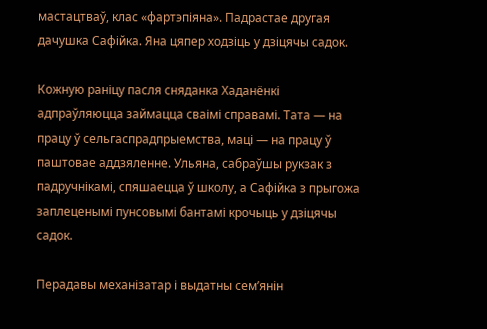мастацтваў, клас «фартэпіяна». Падрастае другая дачушка Сафійка. Яна цяпер ходзіць у дзіцячы садок.

Кожную раніцу пасля сняданка Хаданёнкі адпраўляюцца займацца сваімі справамі. Тата — на працу ў сельгаспрадпрыемства, маці — на працу ў паштовае аддзяленне. Ульяна, сабраўшы рукзак з падручнікамі, спяшаецца ў школу, а Сафійка з прыгожа заплеценымі пунсовымі бантамі крочыць у дзіцячы садок.

Перадавы механізатар і выдатны сем’янін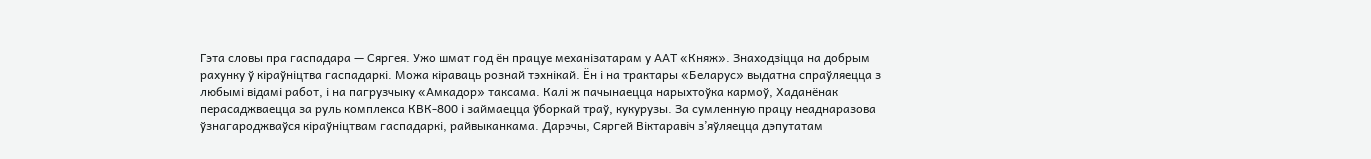Гэта словы пра гаспадара — Сяргея. Ужо шмат год ён працуе механізатарам у ААТ «Княж». Знаходзіцца на добрым рахунку ў кіраўніцтва гаспадаркі. Можа кіраваць рознай тэхнікай. Ён і на трактары «Беларус» выдатна спраўляецца з любымі відамі работ, і на пагрузчыку «Амкадор» таксама. Калі ж пачынаецца нарыхтоўка кармоў, Хаданёнак перасаджваецца за руль комплекса КВК-800 і займаецца ўборкай траў, кукурузы. За сумленную працу неаднаразова ўзнагароджваўся кіраўніцтвам гаспадаркі, райвыканкама. Дарэчы, Сяргей Віктаравіч з’яўляецца дэпутатам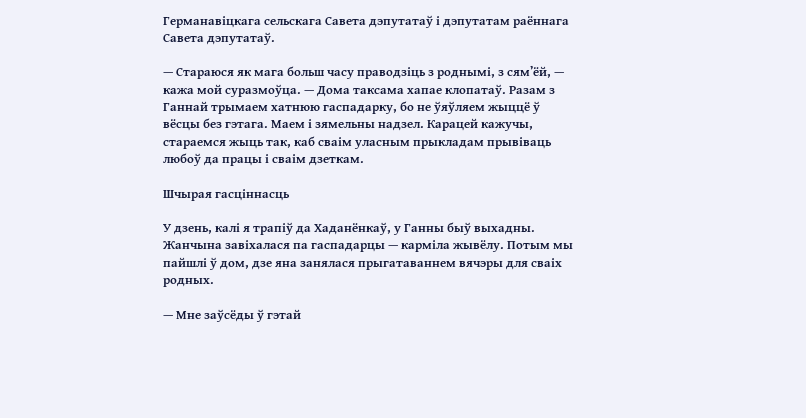Германавіцкага сельскага Савета дэпутатаў і дэпутатам раённага Савета дэпутатаў.

— Стараюся як мага больш часу праводзіць з роднымі, з сям’ёй, — кажа мой суразмоўца. — Дома таксама хапае клопатаў. Разам з Ганнай трымаем хатнюю гаспадарку, бо не ўяўляем жыццё ў вёсцы без гэтага. Маем і зямельны надзел. Карацей кажучы, стараемся жыць так, каб сваім уласным прыкладам прывіваць любоў да працы і сваім дзеткам.

Шчырая гасціннасць

У дзень, калі я трапіў да Хаданёнкаў, у Ганны быў выхадны. Жанчына завіхалася па гаспадарцы — карміла жывёлу. Потым мы пайшлі ў дом, дзе яна занялася прыгатаваннем вячэры для сваіх родных.

— Мне заўсёды ў гэтай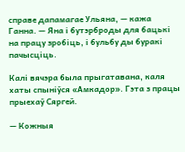справе дапамагае Ульяна, — кажа Ганна. — Яна і бутэрброды для бацькі на працу зробіць, і бульбу ды буракі пачысціць.

Калі вячэра была прыгатавана, каля хаты спыніўся «Амкадор». Гэта з працы прыехаў Сяргей.

— Кожныя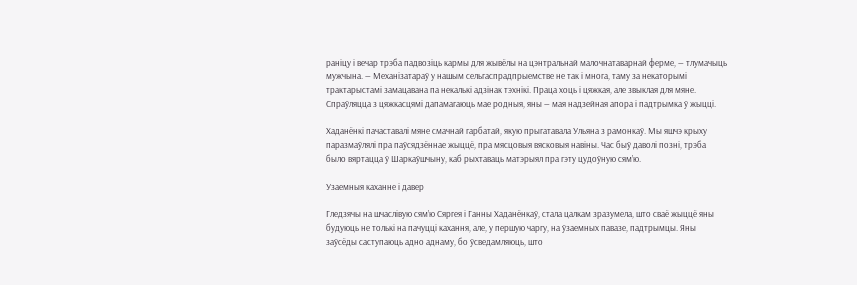раніцу і вечар трэба падвозіць кармы для жывёлы на цэнтральнай малочнатаварнай ферме, — тлумачыць мужчына. — Механізатараў у нашым сельгаспрадпрыемстве не так і многа, таму за некаторымі трактарыстамі замацавана па некалькі адзінак тэхнікі. Праца хоць і цяжкая, але звыклая для мяне. Спраўляцца з цяжкасцямі дапамагаюць мае родныя, яны — мая надзейная апора і падтрымка ў жыцці.

Хаданёнкі пачаставалі мяне смачнай гарбатай, якую прыгатавала Ульяна з рамонкаў. Мы яшчэ крыху паразмаўлялі пра паўсядзённае жыццё, пра мясцовыя вясковыя навіны. Час быў даволі позні, трэба было вяртацца ў Шаркаўшчыну, каб рыхтаваць матэрыял пра гэту цудоўную сям’ю.

Узаемныя каханне і давер

Гледзячы на шчаслівую сям’ю Сяргея і Ганны Хаданёнкаў, стала цалкам зразумела, што сваё жыццё яны будуюць не толькі на пачуцці кахання, але, у першую чаргу, на ўзаемных павазе, падтрымцы. Яны заўсёды саступаюць адно аднаму, бо ўсведамляюць, што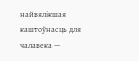найвялікшая каштоўнасць для чалавека —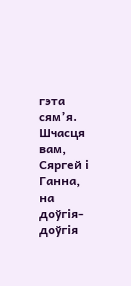гэта сям’я. Шчасця вам, Сяргей і Ганна, на доўгія-доўгія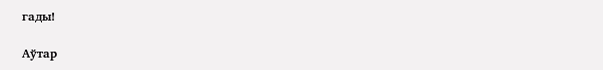гады!

Аўтар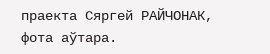праекта Сяргей РАЙЧОНАК, фота аўтара.